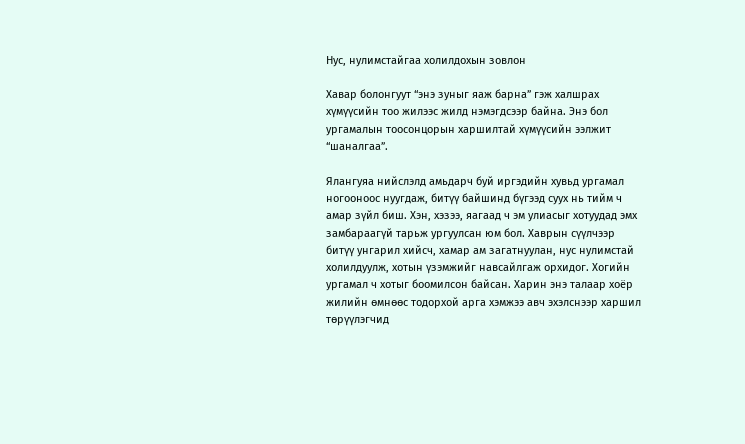Нус, нулимстайгаа холилдохын зовлон

Хавар болонгуут “энэ зуныг яаж барна” гэж халшрах хүмүүсийн тоо жилээс жилд нэмэгдсээр байна. Энэ бол ургамалын тоосонцорын харшилтай хүмүүсийн ээлжит “шаналгаа”.

Ялангуяа нийслэлд амьдарч буй иргэдийн хувьд ургамал ногооноос нуугдаж, битүү байшинд бүгээд суух нь тийм ч амар зүйл биш. Хэн, хэзээ, яагаад ч эм улиасыг хотуудад эмх замбараагүй тарьж ургуулсан юм бол. Хаврын сүүлчээр битүү унгарил хийсч, хамар ам загатнуулан, нус нулимстай холилдуулж, хотын үзэмжийг навсайлгаж орхидог. Хогийн ургамал ч хотыг боомилсон байсан. Харин энэ талаар хоёр жилийн өмнөөс тодорхой арга хэмжээ авч эхэлснээр харшил төрүүлэгчид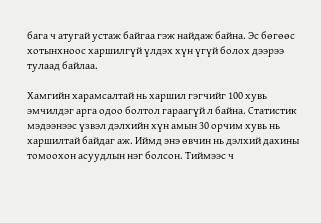бага ч атугай устаж байгаа гэж найдаж байна. Эс бөгөөс хотынхноос харшилгүй үлдэх хүн үгүй болох дээрээ тулаад байлаа.

Хамгийн харамсалтай нь харшил гэгчийг 100 хувь эмчилдэг арга одоо болтол гараагүй л байна. Статистик мэдээнээс үзвэл дэлхийн хүн амын 30 орчим хувь нь харшилтай байдаг аж. Иймд энэ өвчин нь дэлхий дахины томоохон асуудлын нэг болсон. Тиймээс ч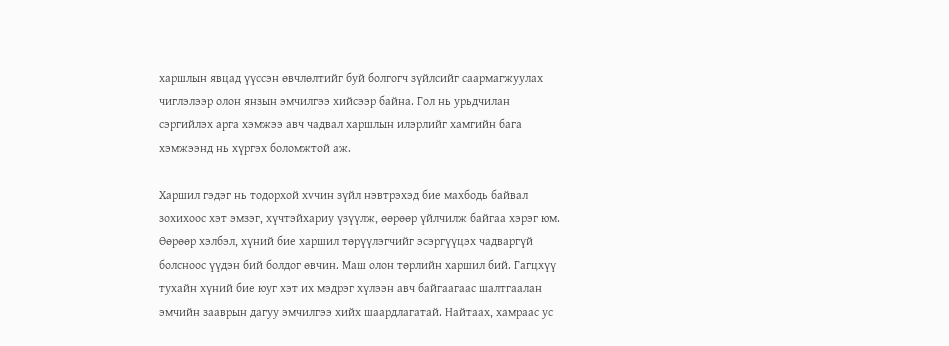харшлын явцад үүссэн өвчлөлтийг буй болгогч зүйлсийг саармагжуулах чиглэлээр олон янзын эмчилгээ хийсээр байна. Гол нь урьдчилан сэргийлэх арга хэмжээ авч чадвал харшлын илэрлийг хамгийн бага хэмжээнд нь хүргэх боломжтой аж.

Харшил гэдэг нь тодорхой хvчин зүйл нэвтрэхэд бие махбодь байвал зохихоос хэт эмзэг, хүчтэйхариу үзүүлж, өөрөөр үйлчилж байгаа хэрэг юм. Өөрөөр хэлбэл, хүний бие харшил төрүүлэгчийг эсэргүүцэх чадваргүй болсноос үүдэн бий болдог өвчин. Маш олон төрлийн харшил бий. Гагцхүү тухайн хүний бие юуг хэт их мэдрэг хүлээн авч байгаагаас шалтгаалан эмчийн зааврын дагуу эмчилгээ хийх шаардлагатай. Найтаах, хамраас ус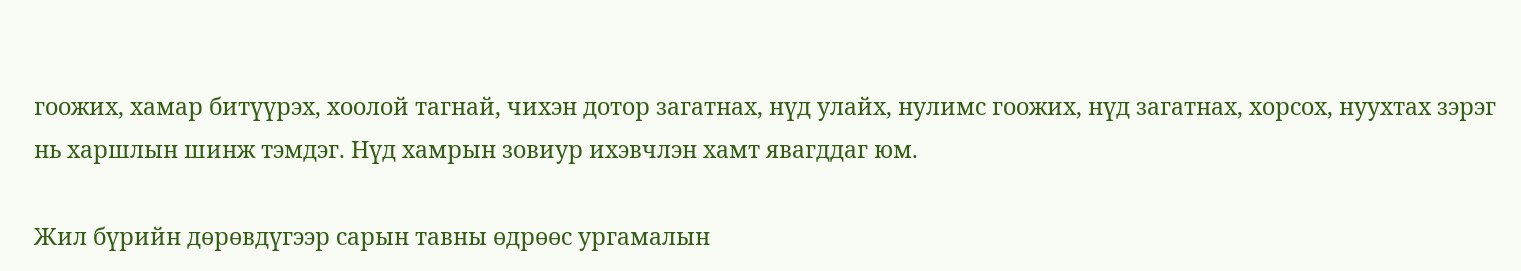гоожих, хамар битүүрэх, хоолой тагнай, чихэн дотор загатнах, нүд улайх, нулимс гоожих, нүд загатнах, хорсох, нуухтах зэрэг нь харшлын шинж тэмдэг. Нүд хамрын зовиур ихэвчлэн хамт явагддаг юм.

Жил бүрийн дөрөвдүгээр сарын тавны өдрөөс ургамалын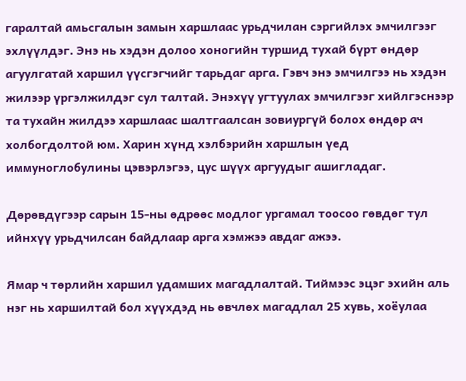гаралтай амьсгалын замын харшлаас урьдчилан сэргийлэх эмчилгээг эхлүүлдэг. Энэ нь хэдэн долоо хоногийн туршид тухай бүрт өндөр агуулгатай харшил үүсгэгчийг тарьдаг арга. Гэвч энэ эмчилгээ нь хэдэн жилээр үргэлжилдэг сул талтай. Энэхүү угтуулах эмчилгээг хийлгэснээр та тухайн жилдээ харшлаас шалтгаалсан зовиургүй болох өндөр ач холбогдолтой юм. Харин хүнд хэлбэрийн харшлын үед иммуноглобулины цэвэрлэгээ, цус шүүх аргуудыг ашигладаг.

Дөрөвдүгээр сарын 15-ны өдрөөс модлог ургамал тоосоо гөвдөг тул ийнхүү урьдчилсан байдлаар арга хэмжээ авдаг ажээ.

Ямар ч төрлийн харшил удамших магадлалтай. Тиймээс эцэг эхийн аль нэг нь харшилтай бол хүүхдэд нь өвчлөх магадлал 25 хувь, хоёулаа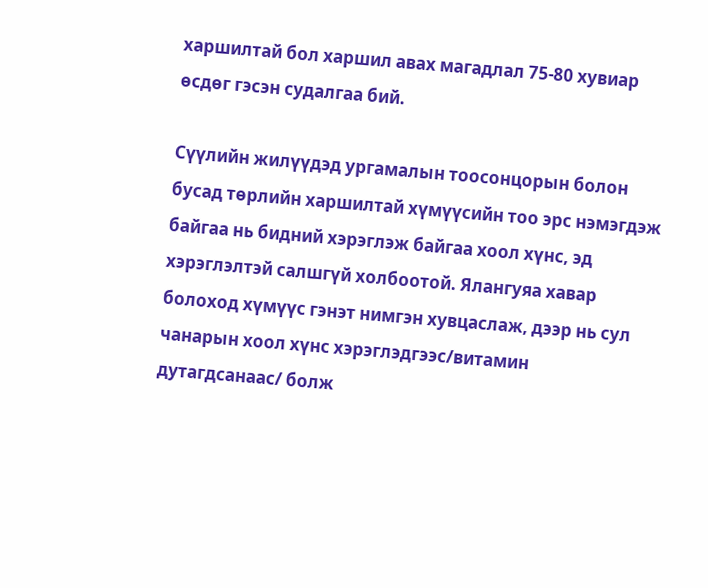харшилтай бол харшил авах магадлал 75-80 хувиар өсдөг гэсэн судалгаа бий.

Сүүлийн жилүүдэд ургамалын тоосонцорын болон бусад төрлийн харшилтай хүмүүсийн тоо эрс нэмэгдэж байгаа нь бидний хэрэглэж байгаа хоол хүнс, эд хэрэглэлтэй салшгүй холбоотой. Ялангуяа хавар болоход хүмүүс гэнэт нимгэн хувцаслаж, дээр нь сул чанарын хоол хүнс хэрэглэдгээс/витамин дутагдсанаас/ болж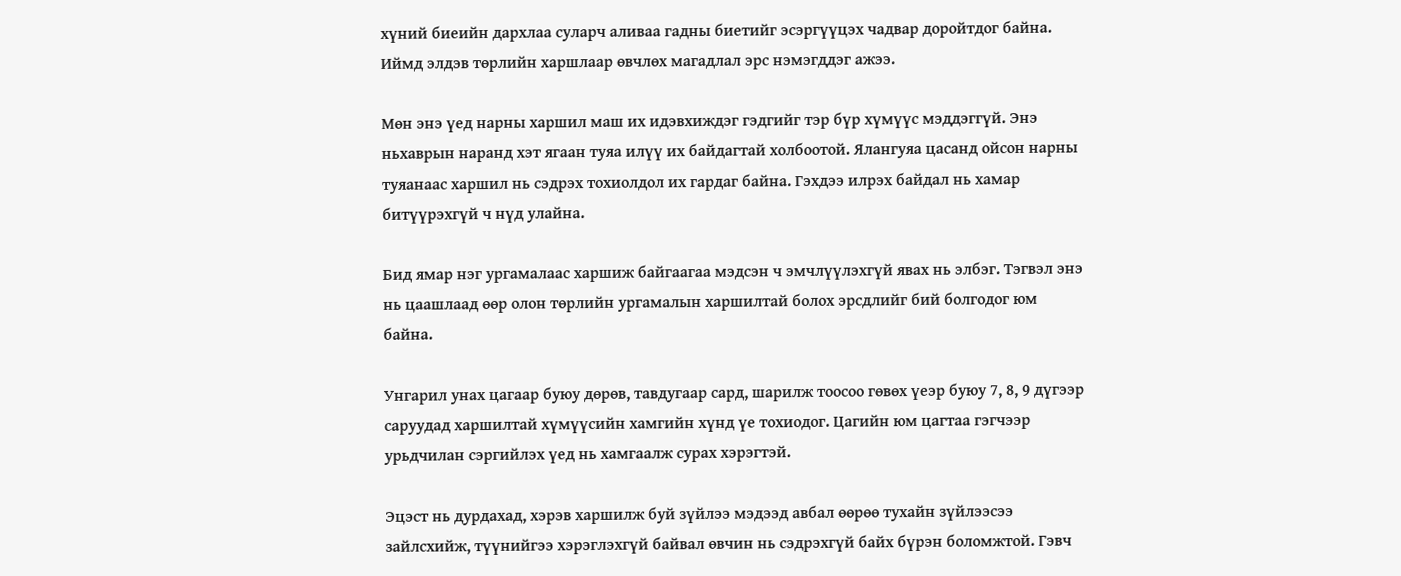хүний биеийн дархлаа суларч аливаа гадны биетийг эсэргүүцэх чадвар доройтдог байна. Иймд элдэв төрлийн харшлаар өвчлөх магадлал эрс нэмэгддэг ажээ.

Мөн энэ үед нарны харшил маш их идэвхиждэг гэдгийг тэр бүр хүмүүс мэддэггүй. Энэ ньхаврын наранд хэт ягаан туяа илүү их байдагтай холбоотой. Ялангуяа цасанд ойсон нарны туяанаас харшил нь сэдрэх тохиолдол их гардаг байна. Гэхдээ илрэх байдал нь хамар битүүрэхгүй ч нүд улайна.

Бид ямар нэг ургамалаас харшиж байгаагаа мэдсэн ч эмчлүүлэхгүй явах нь элбэг. Тэгвэл энэ нь цаашлаад өөр олон төрлийн ургамалын харшилтай болох эрсдлийг бий болгодог юм байна.

Унгарил унах цагаар буюу дөрөв, тавдугаар сард, шарилж тоосоо гөвөх үеэр буюу 7, 8, 9 дүгээр саруудад харшилтай хүмүүсийн хамгийн хүнд үе тохиодог. Цагийн юм цагтаа гэгчээр урьдчилан сэргийлэх үед нь хамгаалж сурах хэрэгтэй.

Эцэст нь дурдахад, хэрэв харшилж буй зүйлээ мэдээд авбал өөрөө тухайн зүйлээсээ зайлсхийж, түүнийгээ хэрэглэхгүй байвал өвчин нь сэдрэхгүй байх бүрэн боломжтой. Гэвч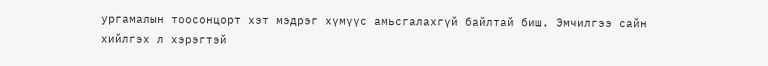ургамалын тоосонцорт хэт мэдрэг хүмүүс амьсгалахгүй байлтай биш. Эмчилгээ сайн хийлгэх л хэрэгтэй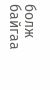болж байгаа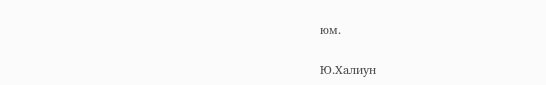юм.

Ю.Халиун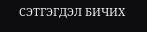СЭТГЭГДЭЛ БИЧИХ